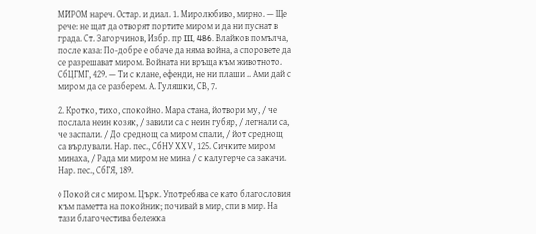МЍРОМ нареч. Остар. и диал. 1. Миролюбиво, мирно. — Ще рече: не щат да отворят портите миром и да ни пуснат в града. Ст. Загорчинов, Избр. пр III, 486. Влайков помълча, после каза: По-добре е обаче да няма война, а споровете да се разрешават миром. Войната ни връща към животното. СбЦГМГ, 429. — Ти с клане, ефенди, не ни плаши .. Ами дай с миром да се разберем. А. Гуляшки, СВ, 7.

2. Кротко, тихо, спокойно. Мара стана, йотвори му, / че послала неин козяк, / завили са с неин губяр, / легнали са, че заспали. / До среднощ са миром спали, / йот среднощ са върлували. Нар. пес., СбНУ ХХV, 125. Сичките миром минаха, / Рада ми миром не мина / с калугерче са закачи. Нар. пес., СбГЯ, 189.

◊ Покой ся с миром. Църк. Употребява се като благословия към паметта на покойник; почивай в мир, спи в мир. На тази благочестива бележка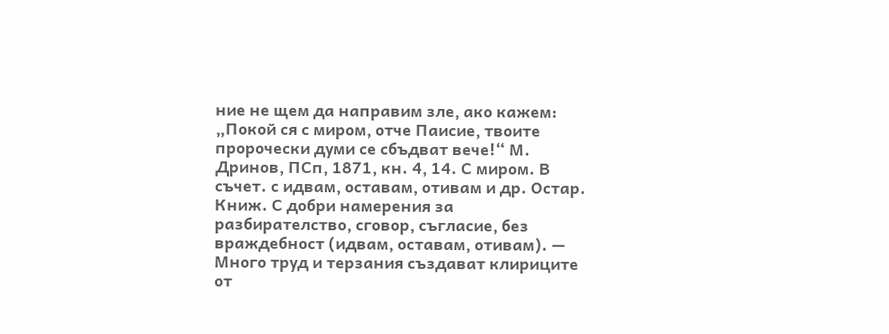ние не щем да направим зле, ако кажем: „Покой ся с миром, отче Паисие, твоите пророчески думи се сбъдват вече!“ М. Дринов, ПСп, 1871, кн. 4, 14. С миром. В съчет. с идвам, оставам, отивам и др. Остар. Книж. С добри намерения за разбирателство, сговор, съгласие, без враждебност (идвам, оставам, отивам). — Много труд и терзания създават клириците от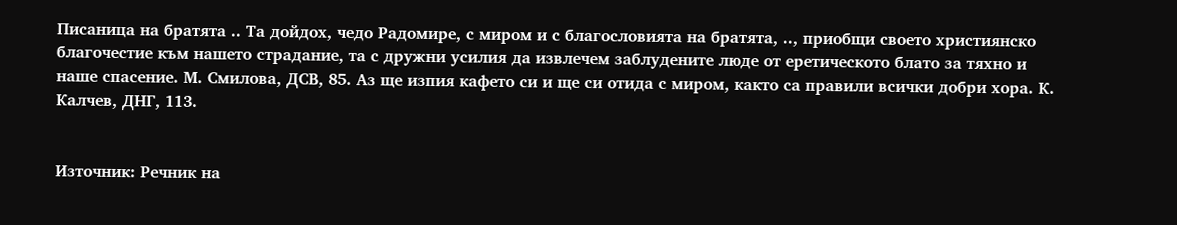Писаница на братята .. Та дойдох, чедо Радомире, с миром и с благословията на братята, .., приобщи своето християнско благочестие към нашето страдание, та с дружни усилия да извлечем заблудените люде от еретическото блато за тяхно и наше спасение. М. Смилова, ДСВ, 85. Аз ще изпия кафето си и ще си отида с миром, както са правили всички добри хора. К. Калчев, ДНГ, 113.


Източник: Речник на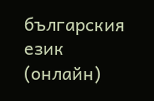българския език (онлайн)